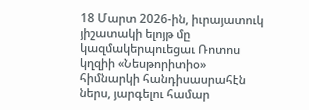18 Մարտ 2026-ին, իւրայատուկ յիշատակի ելոյթ մը կազմակերպուեցաւ Ռոտոս կղզիի «Նեսթորիտիօ» հիմնարկի հանդիսասրահէն ներս, յարգելու համար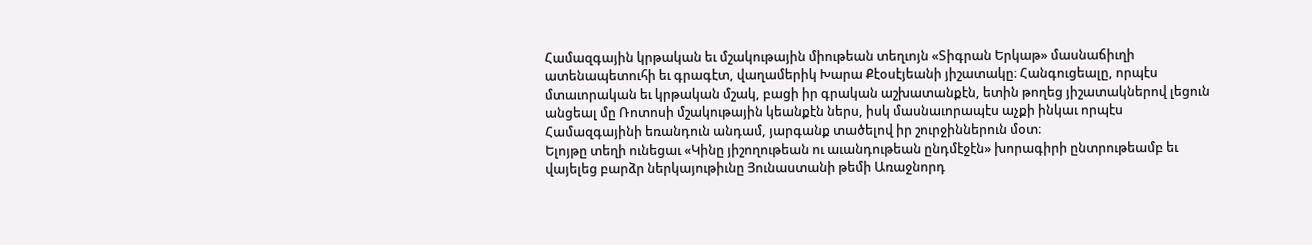Համազգային կրթական եւ մշակութային միութեան տեղւոյն «Տիգրան Երկաթ» մասնաճիւղի ատենապետուհի եւ գրագէտ, վաղամերիկ Խարա Քէօսէյեանի յիշատակը։ Հանգուցեալը, որպէս մտաւորական եւ կրթական մշակ, բացի իր գրական աշխատանքէն, ետին թողեց յիշատակներով լեցուն անցեալ մը Ռոտոսի մշակութային կեանքէն ներս, իսկ մասնաւորապէս աչքի ինկաւ որպէս Համազգայինի եռանդուն անդամ, յարգանք տածելով իր շուրջիններուն մօտ։
Ելոյթը տեղի ունեցաւ «Կինը յիշողութեան ու աւանդութեան ընդմէջէն» խորագիրի ընտրութեամբ եւ վայելեց բարձր ներկայութիւնը Յունաստանի թեմի Առաջնորդ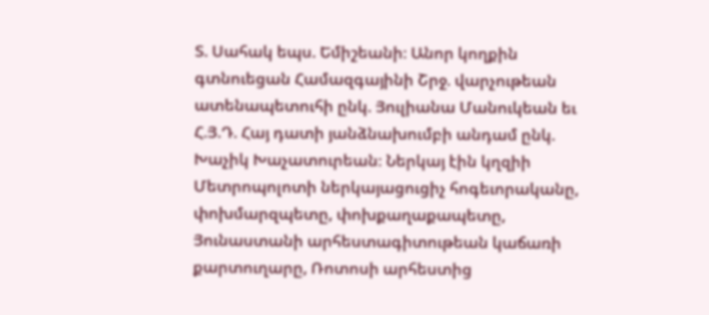Տ. Սահակ եպս. Եմիշեանի։ Անոր կողքին գտնուեցան Համազգայինի Շրջ. վարչութեան ատենապետուհի ընկ. Յուլիանա Մանուկեան եւ Հ.Յ.Դ. Հայ դատի յանձնախումբի անդամ ընկ. Խաչիկ Խաչատուրեան։ Ներկայ էին կղզիի Մետրոպոլոտի ներկայացուցիչ հոգեւորականը, փոխմարզպետը, փոխքաղաքապետը, Յունաստանի արհեստագիտութեան կաճառի քարտուղարը, Ռոտոսի արհեստից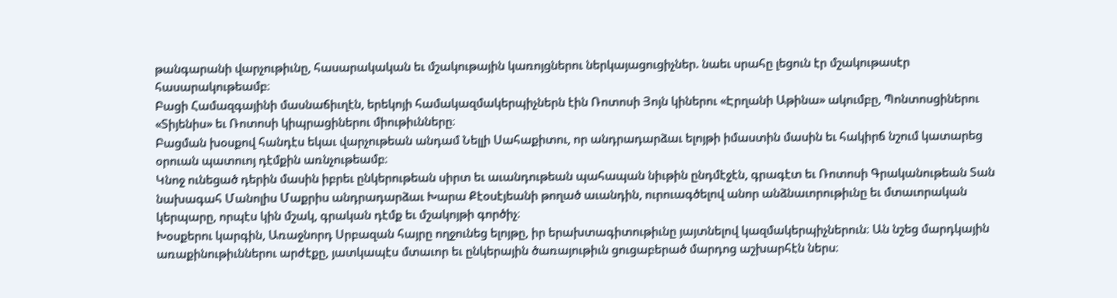թանգարանի վարչութիւնը, հասարակական եւ մշակութային կառոյցներու ներկայացուցիչներ. նաեւ սրահը լեցուն էր մշակութասէր հասարակութեամբ։
Բացի Համազգայինի մասնաճիւղէն, երեկոյի համակազմակերպիչներն էին Ռոտոսի Յոյն կիներու «Էրղանի Աթինա» ակումբը, Պոնտոսցիներու «Տիյենիս» եւ Ռոտոսի կիպրացիներու միութիւնները։
Բացման խօսքով հանդէս եկաւ վարչութեան անդամ Նելլի Սահաքիտու, որ անդրադարձաւ ելոյթի իմաստին մասին եւ հակիրճ նշում կատարեց օրուան պատուոյ դէմքին առնչութեամբ։
Կնոջ ունեցած դերին մասին իբրեւ ընկերութեան սիրտ եւ աւանդութեան պահապան նիւթին ընդմէջէն, գրագէտ եւ Ռոտոսի Գրականութեան Տան նախագահ Մանոլիս Մաքրիս անդրադարձաւ Խարա Քէօսէյեանի թողած աւանդին, ուրուագծելով անոր անձնաւորութիւնը եւ մտաւորական կերպարը, որպէս կին մշակ, գրական դէմք եւ մշակոյթի գործիչ։
Խօսքերու կարգին, Առաջնորդ Սրբազան հայրը ողջունեց ելոյթը, իր երախտագիտութիւնը յայտնելով կազմակերպիչներուն։ Ան նշեց մարդկային առաքինութիւններու արժէքը, յատկապէս մտաւոր եւ ընկերային ծառայութիւն ցուցաբերած մարդոց աշխարհէն ներս։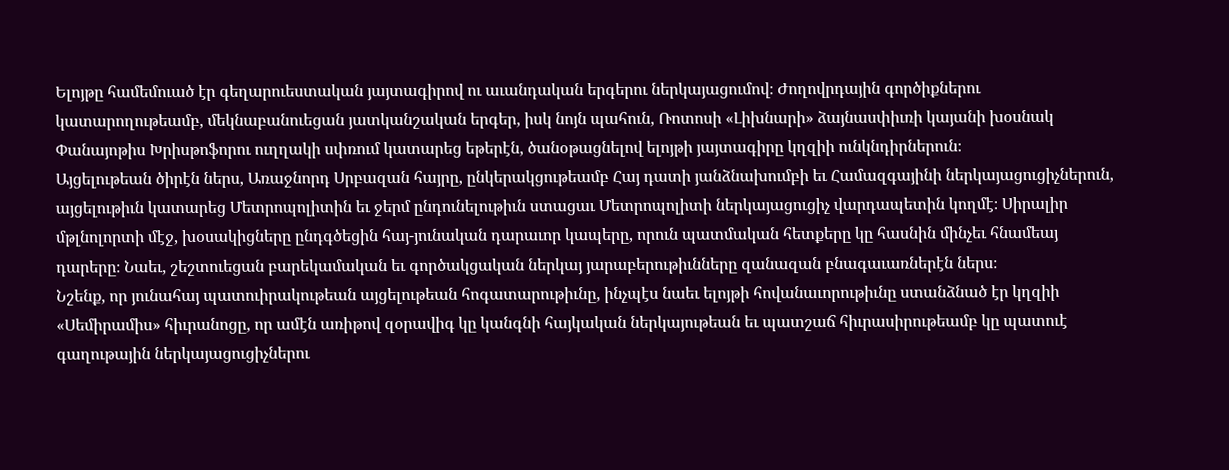Ելոյթը համեմուած էր գեղարուեստական յայտագիրով ու աւանդական երգերու ներկայացումով։ Ժողովրդային գործիքներու կատարողութեամբ, մեկնաբանուեցան յատկանշական երգեր, իսկ նոյն պահուն, Ռոտոսի «Լիխնարի» ձայնասփիւռի կայանի խօսնակ Փանայոթիս Խրիսթոֆորու ուղղակի սփռում կատարեց եթերէն, ծանօթացնելով ելոյթի յայտագիրը կղզիի ունկնդիրներուն։
Այցելութեան ծիրէն ներս, Առաջնորդ Սրբազան հայրը, ընկերակցութեամբ Հայ դատի յանձնախումբի եւ Համազգայինի ներկայացուցիչներուն, այցելութիւն կատարեց Մետրոպոլիտին եւ ջերմ ընդունելութիւն ստացաւ Մետրոպոլիտի ներկայացուցիչ վարդապետին կողմէ։ Սիրալիր մթլնոլորտի մէջ, խօսակիցները ընդգծեցին հայ-յունական դարաւոր կապերը, որուն պատմական հետքերը կը հասնին մինչեւ հնամեայ դարերը։ Նաեւ, շեշտուեցան բարեկամական եւ գործակցական ներկայ յարաբերութիւնները զանազան բնագաւառներէն ներս։
Նշենք, որ յունահայ պատուիրակութեան այցելութեան հոգատարութիւնը, ինչպէս նաեւ ելոյթի հովանաւորութիւնը ստանձնած էր կղզիի «Սեմիրամիս» հիւրանոցը, որ ամէն առիթով զօրավիգ կը կանգնի հայկական ներկայութեան եւ պատշաճ հիւրասիրութեամբ կը պատուէ գաղութային ներկայացուցիչներու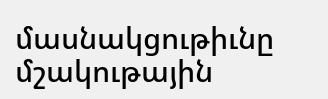մասնակցութիւնը մշակութային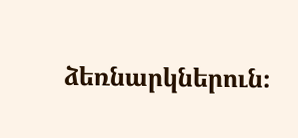ձեռնարկներուն։